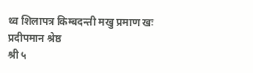थ्व शिलापत्र किम्बदन्ती मखु प्रमाण खः
प्रदीपमान श्रेष्ठ
श्री ५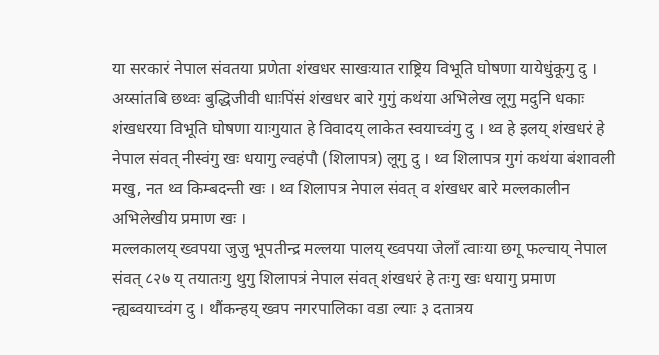या सरकारं नेपाल संवतया प्रणेता शंखधर साखःयात राष्ट्रिय विभूति घोषणा यायेधुंकूगु दु । अय्सांतबि छथ्वः बुद्धिजीवी धाःपिंसं शंखधर बारे गुगुं कथंया अभिलेख लूगु मदुनि धकाः शंखधरया विभूति घोषणा याःगुयात हे विवादय् लाकेत स्वयाच्वंगु दु । थ्व हे इलय् शंखधरं हे नेपाल संवत् नीस्वंगु खः धयागु ल्वहंपौ (शिलापत्र) लूगु दु । थ्व शिलापत्र गुगं कथंया बंशावली मखु, नत थ्व किम्बदन्ती खः । थ्व शिलापत्र नेपाल संवत् व शंखधर बारे मल्लकालीन अभिलेखीय प्रमाण खः ।
मल्लकालय् ख्वपया जुजु भूपतीन्द्र मल्लया पालय् ख्वपया जेलाँ त्वाःया छगू फल्चाय् नेपाल संवत् ८२७ य् तयातःगु थुगु शिलापत्रं नेपाल संवत् शंखधरं हे तःगु खः धयागु प्रमाण न्ह्यब्वयाच्वंग दु । थौंकन्हय् ख्वप नगरपालिका वडा ल्याः ३ दतात्रय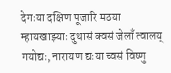देगःया दक्षिण पूजारि मठया म्हायखाझ्याः दुथासं क्वसं जेलाँ त्वालय् गयोद्यः, नारायण द्यःया च्वसं विष्णु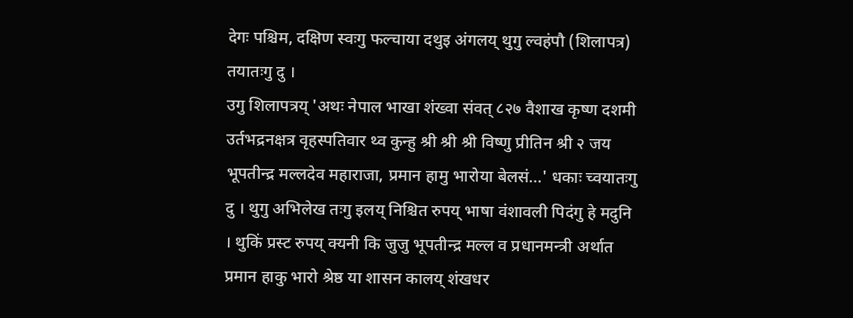देगः पश्चिम, दक्षिण स्वःगु फल्चाया दथुइ अंगलय् थुगु ल्वहंपौ (शिलापत्र) तयातःगु दु ।
उगु शिलापत्रय् 'अथः नेपाल भाखा शंख्वा संवत् ८२७ वैशाख कृष्ण दशमी उर्तभद्रनक्षत्र वृहस्पतिवार थ्व कुन्हु श्री श्री श्री विष्णु प्रीतिन श्री २ जय भूपतीन्द्र मल्लदेव महाराजा, प्रमान हामु भारोया बेलसं…' धकाः च्वयातःगु दु । थुगु अभिलेख तःगु इलय् निश्चित रुपय् भाषा वंशावली पिदंगु हे मदुनि । थुकिं प्रस्ट रुपय् क्यनी कि जुजु भूपतीन्द्र मल्ल व प्रधानमन्त्री अर्थात प्रमान हाकु भारो श्रेष्ठ या शासन कालय् शंखधर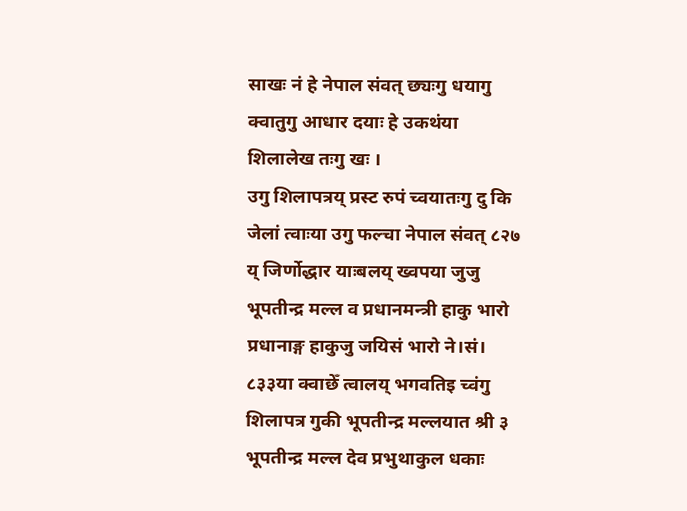साखः नं हे नेपाल संवत् छ्यःगु धयागु क्वातुगु आधार दयाः हे उकथंया शिलालेख तःगु खः ।
उगु शिलापत्रय् प्रस्ट रुपं च्वयातःगु दु कि जेलां त्वाःया उगु फल्चा नेपाल संवत् ८२७ य् जिर्णोद्धार याःबलय् ख्वपया जुजु भूपतीन्द्र मल्ल व प्रधानमन्त्री हाकु भारो प्रधानाङ्ग हाकुजु जयिसं भारो ने।सं। ८३३या क्वाछेँ त्वालय् भगवतिइ च्वंगु शिलापत्र गुकी भूपतीन्द्र मल्लयात श्री ३ भूपतीन्द्र मल्ल देव प्रभुथाकुल धकाः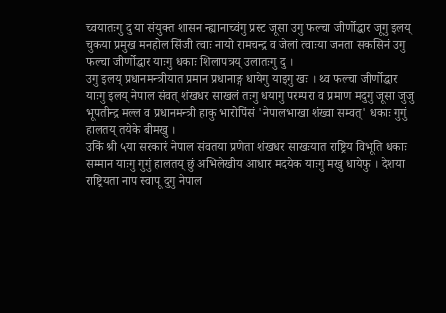च्वयातःगु दु या संयुक्त शासन न्ह्यानाच्वंगु प्रस्ट जूसा उगु फल्चा जीर्णोद्धार जूगु इलय् चुकया प्रमुख मनहोल सिंजी त्वाः नायो रामचन्द्र व जेलां त्वाःया जनता सकसिनं उगु फल्चा जीर्णोद्धार याःगु धकाः शिलापत्रय् उलातःगु दु ।
उगु इलय् प्रधानमन्त्रीयात प्रमान प्रधानाङ्ग धायेगु याइगु खः । थ्व फल्चा जीर्णोद्धार याःगु इलय् नेपाल संवत् शंखधर साखलं तःगु धयागु परम्परा व प्रमाण मदुगु जूसा जुजु भूपतीन्द्र मल्ल व प्रधानमन्त्री हाकु भारोपिंसं 'नेपालभाखा शंख्वा सम्वत्' धकाः गुगुं हालतय् तयेके बीमखु ।
उकिं श्री ५या सरकारं नेपाल संवतया प्रणेता शंखधर साखःयात राष्ट्रिय विभूति धकाः सम्मान याःगु गुगुं हालतय् छुं अभिलेखीय आधार मदयेक याःगु मखु धायेफु । देशया राष्ट्रियता नाप स्वापू दुगु नेपाल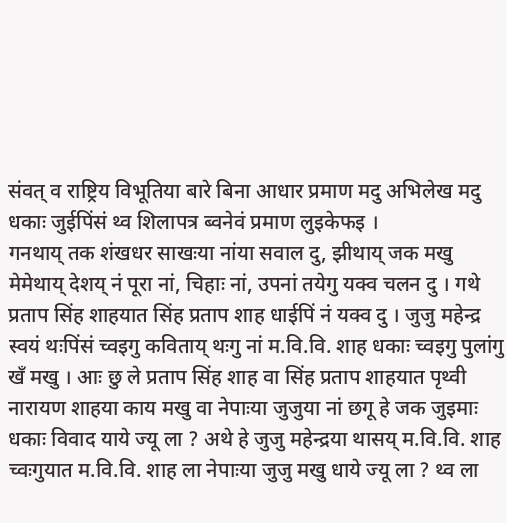संवत् व राष्ट्रिय विभूतिया बारे बिना आधार प्रमाण मदु अभिलेख मदु धकाः जुईपिंसं थ्व शिलापत्र ब्वनेवं प्रमाण लुइकेफइ ।
गनथाय् तक शंखधर साखःया नांया सवाल दु, झीथाय् जक मखु मेमेथाय् देशय् नं पूरा नां, चिहाः नां, उपनां तयेगु यक्व चलन दु । गथे प्रताप सिंह शाहयात सिंह प्रताप शाह धाईपिं नं यक्व दु । जुजु महेन्द्र स्वयं थःपिंसं च्वइगु कविताय् थःगु नां म.वि.वि. शाह धकाः च्वइगु पुलांगु खँ मखु । आः छु ले प्रताप सिंह शाह वा सिंह प्रताप शाहयात पृथ्वी नारायण शाहया काय मखु वा नेपाःया जुजुया नां छगू हे जक जुइमाः धकाः विवाद याये ज्यू ला ? अथे हे जुजु महेन्द्रया थासय् म.वि.वि. शाह च्वःगुयात म.वि.वि. शाह ला नेपाःया जुजु मखु धाये ज्यू ला ? थ्व ला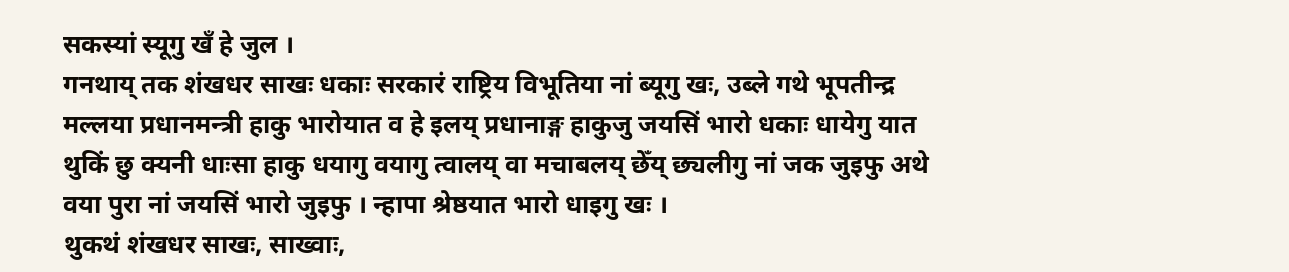सकस्यां स्यूगु खँ हे जुल ।
गनथाय् तक शंखधर साखः धकाः सरकारं राष्ट्रिय विभूतिया नां ब्यूगु खः, उब्ले गथे भूपतीन्द्र मल्लया प्रधानमन्त्री हाकु भारोयात व हे इलय् प्रधानाङ्ग हाकुजु जयसिं भारो धकाः धायेगु यात थुकिं छु क्यनी धाःसा हाकु धयागु वयागु त्वालय् वा मचाबलय् छेँय् छ्यलीगु नां जक जुइफु अथे वया पुरा नां जयसिं भारो जुइफु । न्हापा श्रेष्ठयात भारो धाइगु खः ।
थुकथं शंखधर साखः, साख्वाः,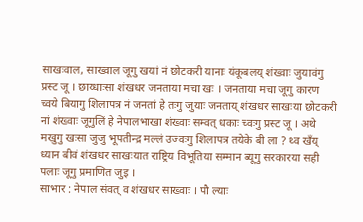साखःवाल, साख्वाल जूगु खयां नं छोटकरी यानाः यंकूबलय् शंख्वाः जुयावंगु प्रस्ट जू । छाय्धाःसा शंखधर जनताया मचा खः । जनताया मचा जूगु कारण च्वये बियागु शिलापत्र नं जनतां हे तःगु जुयाः जनताय् शंखधर साखःया छोटकरी नां शंख्वाः जूगुलिं हे नेपालभाखा शंख्वाः सम्वत् धकाः च्वःगु प्रस्ट जू । अथे मखुगु खःसा जुजु भूपतीन्द्र मल्लं उज्वःगु शिलापत्र तयेके बी ला ? थ्व खँय् ध्यान बीवं शंखधर साखःयात राष्ट्रिय विभूतिया सम्मान ब्यूगु सरकारया सही पलाः जूगु प्रमाणित जुइ ।
साभार : नेपाल संवत् व शंखधर साख्वाः । पौ ल्याः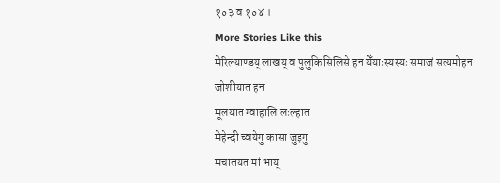१०३ व १०४ ।
More Stories Like this
मेरिल्याण्डय् लाखय् व पुलुकिसिलिसे हन येँयाःस्यस्यः समाजं सत्यमोहन जोशीयात हन
मूलयात ग्वाहालि लःल्हात
मेहेन्दी च्वयेगु कासा जुइगु
मचातयत मां भाय्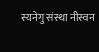स्यनेगु संस्था नीस्वन